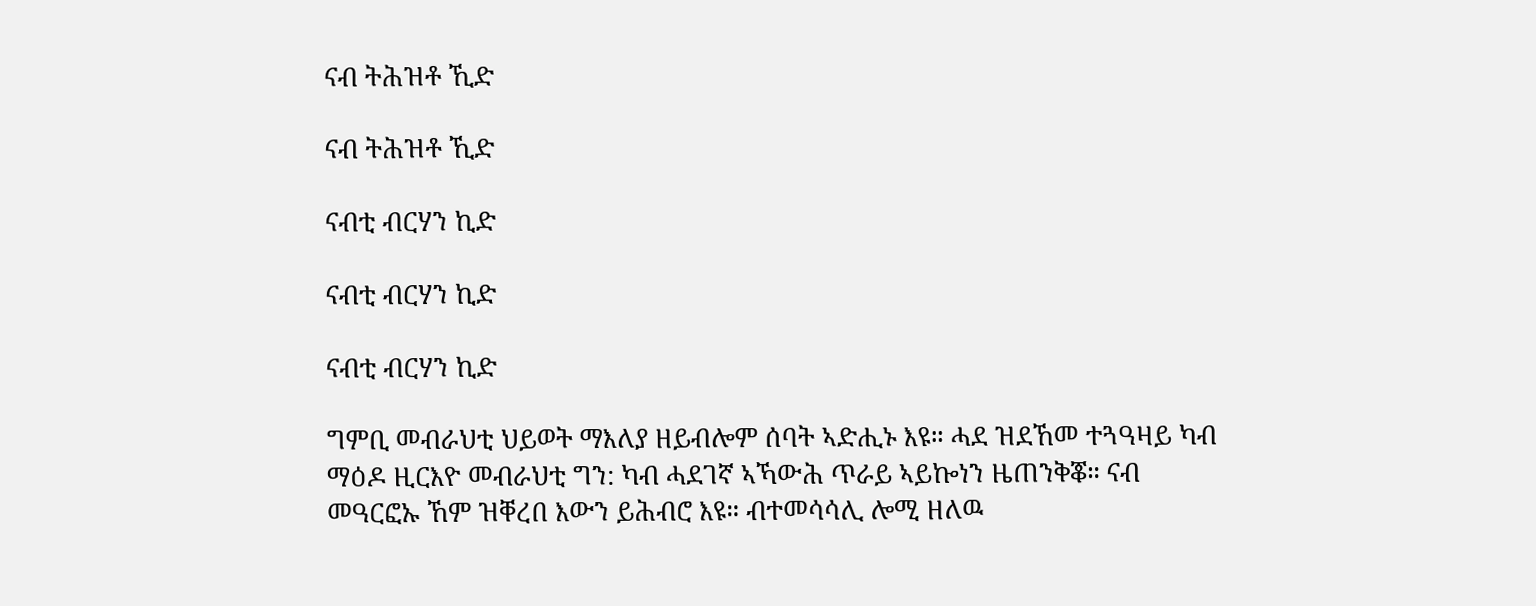ናብ ትሕዝቶ ኺድ

ናብ ትሕዝቶ ኺድ

ናብቲ ብርሃን ኪድ

ናብቲ ብርሃን ኪድ

ናብቲ ብርሃን ኪድ

ግምቢ መብራህቲ ህይወት ማእለያ ዘይብሎም ሰባት ኣድሒኑ እዩ። ሓደ ዝደኸመ ተጓዓዛይ ካብ ማዕዶ ዚርእዮ መብራህቲ ግን: ካብ ሓደገኛ ኣኻውሕ ጥራይ ኣይኰነን ዜጠንቅቖ። ናብ መዓርፎኡ ኸም ዝቐረበ እውን ይሕብሮ እዩ። ብተመሳሳሊ ሎሚ ዘለዉ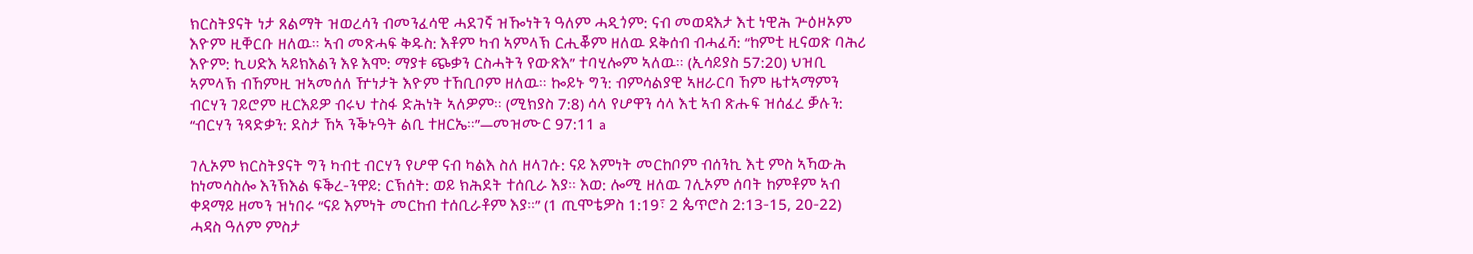ክርስትያናት ነታ ጸልማት ዝወረሳን ብመንፈሳዊ ሓደገኛ ዝዀነትን ዓለም ሓዲጎም: ናብ መወዳእታ እቲ ነዊሕ ጕዕዞኦም እዮም ዚቐርቡ ዘለዉ። ኣብ መጽሓፍ ቅዱስ: እቶም ካብ ኣምላኽ ርሒቖም ዘለዉ ደቅሰብ ብሓፈሻ: “ከምቲ ዚናወጽ ባሕሪ እዮም: ኪሀድእ ኣይክእልን እዩ እሞ: ማያቱ ጭቃን ርስሓትን የውጽእ” ተባሂሎም ኣለዉ። (ኢሳይያስ 57:20) ህዝቢ ኣምላኽ ብኸምዚ ዝኣመሰለ ዅነታት እዮም ተኸቢቦም ዘለዉ። ኰይኑ ግን: ብምሳልያዊ ኣዘራርባ ኸም ዜተኣማምን ብርሃን ገይሮም ዚርእይዎ ብሩህ ተስፋ ድሕነት ኣለዎም። (ሚክያስ 7:8) ሳላ የሆዋን ሳላ እቲ ኣብ ጽሑፍ ዝሰፈረ ቓሉን: “ብርሃን ንጻድቃን: ደስታ ኸኣ ንቕኑዓት ልቢ ተዘርኤ።”—መዝሙር 97:11 a

ገሊኦም ክርስትያናት ግን ካብቲ ብርሃን የሆዋ ናብ ካልእ ስለ ዘላገሱ: ናይ እምነት መርከቦም ብሰንኪ እቲ ምስ ኣኻውሕ ከነመሳስሎ እንኽእል ፍቕረ-ንዋይ: ርኽሰት: ወይ ክሕደት ተሰቢራ እያ። እወ: ሎሚ ዘለዉ ገሊኦም ሰባት ከምቶም ኣብ ቀዳማይ ዘመን ዝነበሩ “ናይ እምነት መርከብ ተሰቢራቶም እያ።” (1 ጢሞቴዎስ 1:19፣ 2 ጴጥሮስ 2:13-15, 20-22) ሓዳስ ዓለም ምስታ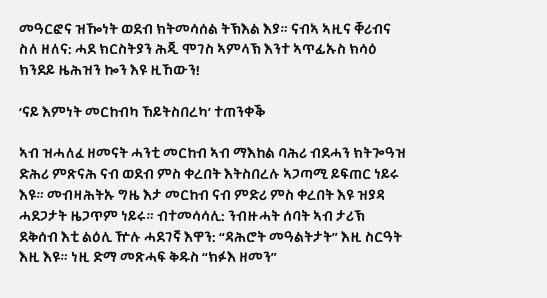መዓርፎና ዝዀነት ወደብ ክትመሳሰል ትኽእል እያ። ናብኣ ኣዚና ቐሪብና ስለ ዘለና: ሓደ ክርስትያን ሕጂ ሞገስ ኣምላኽ እንተ ኣጥፊኡስ ክሳዕ ክንደይ ዜሕዝን ኰን እዩ ዚኸውን!

‘ናይ እምነት መርከብካ ኸይትስበረካ’ ተጠንቀቕ

ኣብ ዝሓለፈ ዘመናት ሓንቲ መርከብ ኣብ ማእከል ባሕሪ ብደሓን ክትጐዓዝ ድሕሪ ምጽናሕ ናብ ወደብ ምስ ቀረበት እትስበረሉ ኣጋጣሚ ይፍጠር ነይሩ እዩ። መብዛሕትኡ ግዜ እታ መርከብ ናብ ምድሪ ምስ ቀረበት እዩ ዝያዳ ሓደጋታት ዜጋጥም ነይሩ። ብተመሳሳሊ: ንብዙሓት ሰባት ኣብ ታሪኽ ደቅሰብ እቲ ልዕሊ ዅሉ ሓደገኛ እዋን: “ዳሕሮት መዓልትታት” እዚ ስርዓት እዚ እዩ። ነዚ ድማ መጽሓፍ ቅዱስ “ክፉእ ዘመን”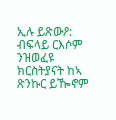ኢሉ ይጽውዖ: ብፍላይ ርእሶም ንዝወፈዩ ክርስትያናት ከኣ ጽንኩር ይዀኖም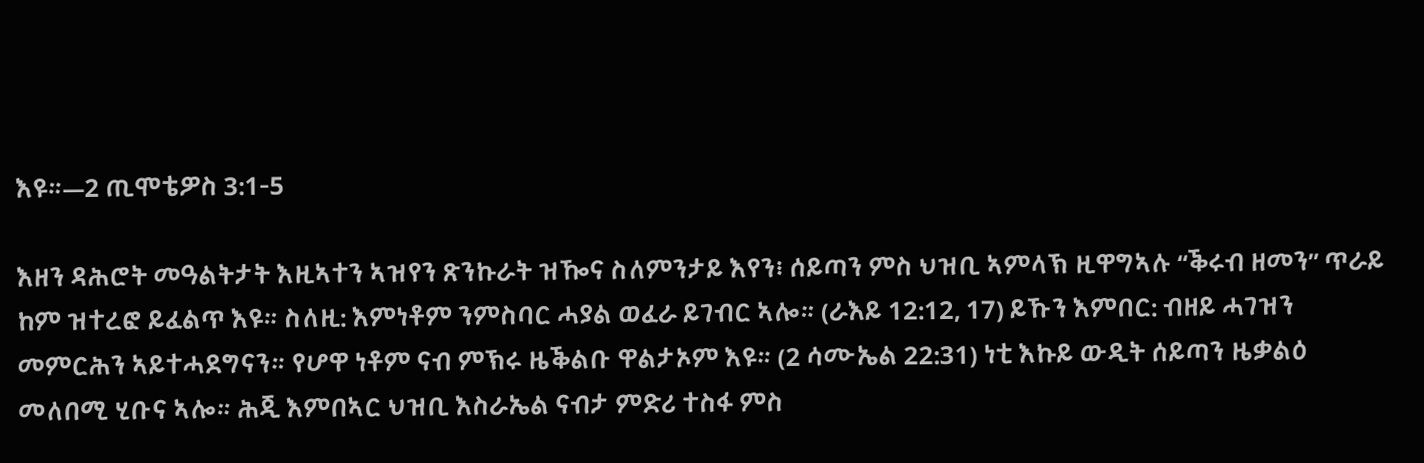እዩ።—2 ጢሞቴዎስ 3:1-5

እዘን ዳሕሮት መዓልትታት እዚኣተን ኣዝየን ጽንኩራት ዝዀና ስለምንታይ እየን፧ ሰይጣን ምስ ህዝቢ ኣምላኽ ዚዋግኣሉ “ቕሩብ ዘመን” ጥራይ ከም ዝተረፎ ይፈልጥ እዩ። ስለዚ: እምነቶም ንምስባር ሓያል ወፈራ ይገብር ኣሎ። (ራእይ 12:12, 17) ይኹን እምበር: ብዘይ ሓገዝን መምርሕን ኣይተሓደግናን። የሆዋ ነቶም ናብ ምኽሩ ዜቕልቡ ዋልታኦም እዩ። (2 ሳሙኤል 22:31) ነቲ እኩይ ውዲት ሰይጣን ዜቃልዕ መለበሚ ሂቡና ኣሎ። ሕጂ እምበኣር ህዝቢ እስራኤል ናብታ ምድሪ ተስፋ ምስ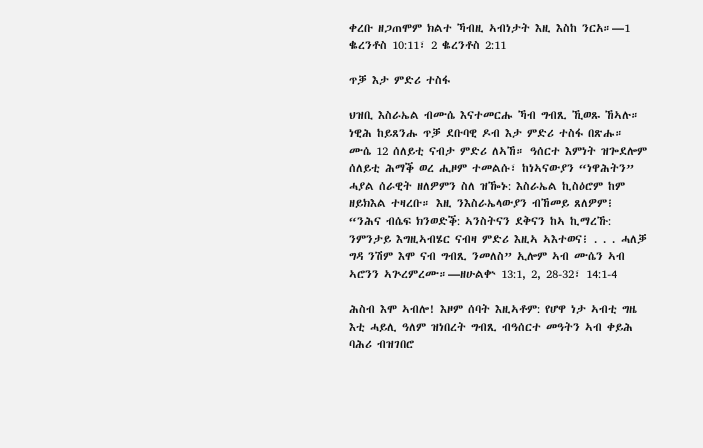ቀረቡ ዘጋጠሞም ክልተ ኻብዚ ኣብነታት እዚ እስከ ንርአ።—1 ቈረንቶስ 10:11፣ 2 ቈረንቶስ 2:11

ጥቓ እታ ምድሪ ተስፋ

ህዝቢ እስራኤል ብሙሴ እናተመርሑ ኻብ ግብጺ ኺወጹ ኸኣሉ። ነዊሕ ከይጸንሑ ጥቓ ደቡባዊ ዶብ እታ ምድሪ ተስፋ በጽሑ። ሙሴ 12 ሰለይቲ ናብታ ምድሪ ለኣኸ። ዓሰርተ እምነት ዝጐደሎም ሰለይቲ ሕማቕ ወረ ሒዞም ተመልሱ፣ ከነኣናውያን “ነዋሕትን” ሓያል ሰራዊት ዘለዎምን ስለ ዝዀኑ: እስራኤል ኪስዕሮም ከም ዘይክእል ተዛረቡ። እዚ ንእስራኤላውያን ብኸመይ ጸለዎም፧ “ንሕና ብሴፍ ክንወድቕ: ኣንስትናን ደቅናን ከኣ ኪማረኹ: ንምንታይ እግዚኣብሄር ናብዛ ምድሪ እዚኣ ኣእተወና፧ . . . ሓለቓ ግዳ ንሽም እሞ ናብ ግብጺ ንመለስ” ኢሎም ኣብ ሙሴን ኣብ ኣሮንን ኣጕረምረሙ።—ዘሁልቍ 13:1, 2, 28-32፣ 14:1-4

ሕስብ እሞ ኣብሎ! እዞም ሰባት እዚኣቶም: የሆዋ ነታ ኣብቲ ግዜ እቲ ሓይሊ ዓለም ዝነበረት ግብጺ ብዓሰርተ መዓትን ኣብ ቀይሕ ባሕሪ ብዝገበሮ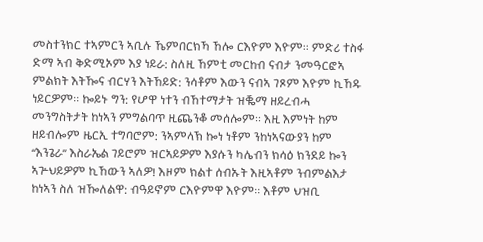መስተንክር ተኣምርን ኣቢሉ ኼምበርክኻ ኸሎ ርእዮም እዮም። ምድሪ ተስፋ ድማ ኣብ ቅድሚኦም እያ ነይራ: ስለዚ ኸምቲ መርከብ ናብታ ንመዓርፎኣ ምልክት እትዀና ብርሃን እትኸይድ: ንሳቶም እውን ናብኣ ገጾም እዮም ኪኸዱ ነይርዎም። ኰይኑ ግን: የሆዋ ነተን ብኸተማታት ዝቘማ ዘይረብሓ መንግስትታት ከነኣን ምግልባጥ ዚጨንቆ መሰሎም። እዚ እምነት ከም ዘይብሎም ዜርኢ ተግባሮም: ንኣምላኽ ኰነ ነቶም ንከነኣናውያን ከም “እንጌራ” እስራኤል ገይሮም ዝርኣይዎም እያሱን ካሌብን ክሳዕ ክንደይ ኰን ኣጕህይዎም ኪኸውን ኣለዎ! እዞም ክልተ ሰብኡት እዚኣቶም ንብምልእታ ከነኣን ስለ ዝዀለልዋ: ብዓይኖም ርእዮምዋ እዮም። እቶም ህዝቢ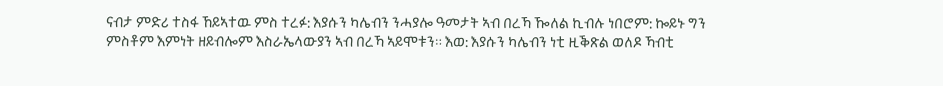ናብታ ምድሪ ተስፋ ኸይኣተዉ ምስ ተረፉ: እያሱን ካሌብን ንሓያሎ ዓመታት ኣብ በረኻ ዀለል ኪብሉ ነበሮም: ኰይኑ ግን ምስቶም እምነት ዘይብሎም እስራኤላውያን ኣብ በረኻ ኣይሞቱን። እወ: እያሱን ካሌብን ነቲ ዚቕጽል ወለዶ ኻብቲ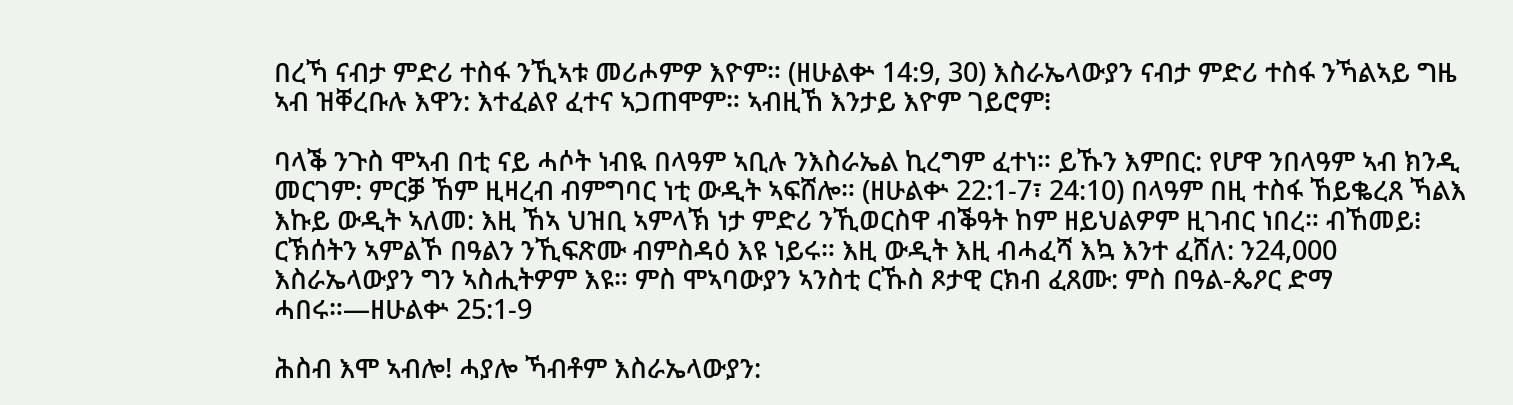በረኻ ናብታ ምድሪ ተስፋ ንኺኣቱ መሪሖምዎ እዮም። (ዘሁልቍ 14:9, 30) እስራኤላውያን ናብታ ምድሪ ተስፋ ንኻልኣይ ግዜ ኣብ ዝቐረቡሉ እዋን: እተፈልየ ፈተና ኣጋጠሞም። ኣብዚኸ እንታይ እዮም ገይሮም፧

ባላቕ ንጉስ ሞኣብ በቲ ናይ ሓሶት ነብዪ በላዓም ኣቢሉ ንእስራኤል ኪረግም ፈተነ። ይኹን እምበር: የሆዋ ንበላዓም ኣብ ክንዲ መርገም: ምርቓ ኸም ዚዛረብ ብምግባር ነቲ ውዲት ኣፍሸሎ። (ዘሁልቍ 22:1-7፣ 24:10) በላዓም በዚ ተስፋ ኸይቈረጸ ኻልእ እኩይ ውዲት ኣለመ: እዚ ኸኣ ህዝቢ ኣምላኽ ነታ ምድሪ ንኺወርስዋ ብቕዓት ከም ዘይህልዎም ዚገብር ነበረ። ብኸመይ፧ ርኽሰትን ኣምልኾ በዓልን ንኺፍጽሙ ብምስዳዕ እዩ ነይሩ። እዚ ውዲት እዚ ብሓፈሻ እኳ እንተ ፈሸለ: ን24,000 እስራኤላውያን ግን ኣስሒትዎም እዩ። ምስ ሞኣባውያን ኣንስቲ ርኹስ ጾታዊ ርክብ ፈጸሙ: ምስ በዓል-ጴዖር ድማ ሓበሩ።—ዘሁልቍ 25:1-9

ሕስብ እሞ ኣብሎ! ሓያሎ ኻብቶም እስራኤላውያን: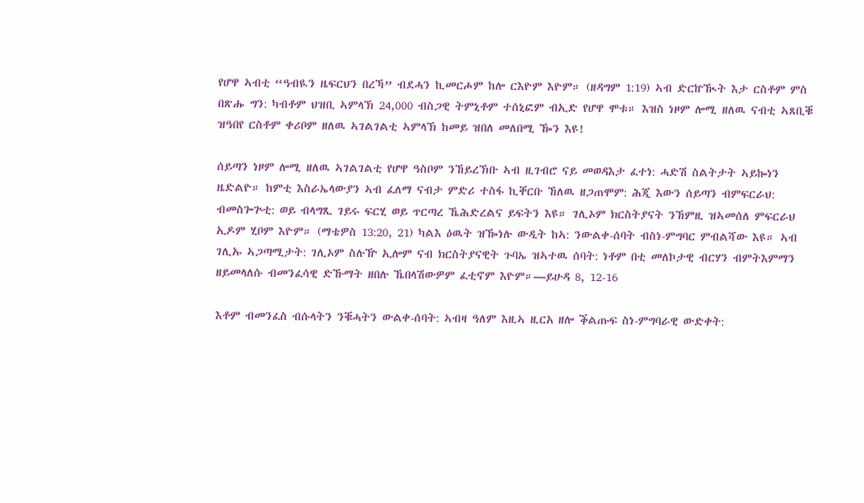የሆዋ ኣብቲ “ዓብዪን ዜፍርህን በረኻ” ብደሓን ኪመርሖም ከሎ ርእዮም እዮም። (ዘዳግም 1:19) ኣብ ድርኵዂት እታ ርስቶም ምስ በጽሑ ግን: ካብቶም ህዝቢ ኣምላኽ 24,000 ብስጋዊ ትምኒቶም ተሰኒፎም ብኢድ የሆዋ ሞቱ። እዝስ ነዞም ሎሚ ዘለዉ ናብቲ ኣጸቢቑ ዝዓበየ ርስቶም ቀሪቦም ዘለዉ ኣገልገልቲ ኣምላኽ ከመይ ዝበለ መለበሚ ዀን እዩ!

ሰይጣን ነዞም ሎሚ ዘለዉ ኣገልገልቲ የሆዋ ዓስቦም ንኸይረኽቡ ኣብ ዚገብሮ ናይ መወዳእታ ፈተነ: ሓድሽ ስልትታት ኣይኰነን ዜድልዮ። ከምቲ እስራኤላውያን ኣብ ፈለማ ናብታ ምድሪ ተስፋ ኪቐርቡ ኸለዉ ዘጋጠሞም: ሕጂ እውን ሰይጣን ብምፍርራህ: ብመስጐጕቲ: ወይ ብላግጺ ገይሩ ፍርሂ ወይ ጥርጣረ ኼሕድረልና ይፍትን እዩ። ገሊኦም ክርስትያናት ንኸምዚ ዝኣመሰለ ምፍርራህ ኢዶም ሂቦም እዮም። (ማቴዎስ 13:20, 21) ካልእ ዕዉት ዝዀነሉ ውዲት ከኣ: ንውልቀ-ሰባት ብስነ-ምግባር ምብልሻው እዩ። ኣብ ገሊኡ ኣጋጣሚታት: ገሊኦም ስሉዅ ኢሎም ናብ ክርስትያናዊት ጉባኤ ዝኣተዉ ሰባት: ነቶም በቲ መለኮታዊ ብርሃን ብምትእምማን ዘይመላለሱ ብመንፈሳዊ ድኹማት ዘበሉ ኼበላሽውዎም ፈቲኖም እዮም።—ይሁዳ 8, 12-16

እቶም ብመንፈስ ብሱላትን ንቑሓትን ውልቀ-ሰባት: ኣብዛ ዓለም እዚኣ ዚርአ ዘሎ ቕልጡፍ ስነ-ምግባራዊ ውድቀት: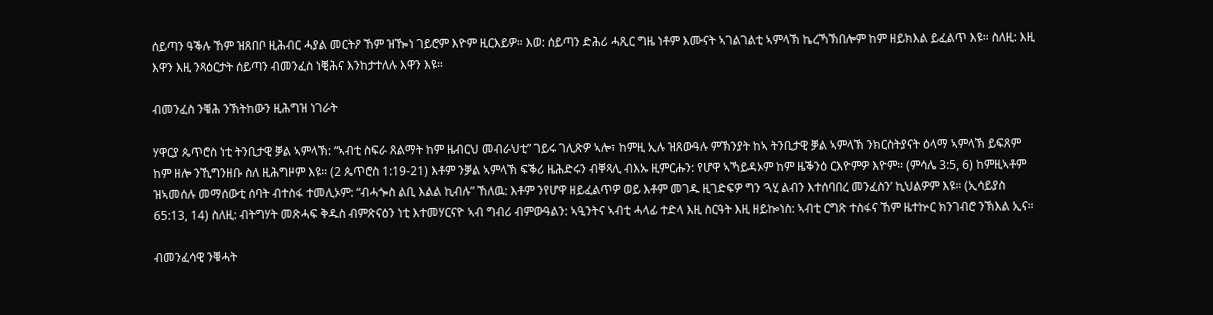ሰይጣን ዓቕሉ ኸም ዝጸበቦ ዚሕብር ሓያል መርትዖ ኸም ዝዀነ ገይሮም እዮም ዚርእይዎ። እወ: ሰይጣን ድሕሪ ሓጺር ግዜ ነቶም እሙናት ኣገልገልቲ ኣምላኽ ኬረኻኽበሎም ከም ዘይክእል ይፈልጥ እዩ። ስለዚ: እዚ እዋን እዚ ንጻዕርታት ሰይጣን ብመንፈስ ነቒሕና እንከታተለሉ እዋን እዩ።

ብመንፈስ ንቑሕ ንኽትከውን ዚሕግዝ ነገራት

ሃዋርያ ጴጥሮስ ነቲ ትንቢታዊ ቓል ኣምላኽ: “ኣብቲ ስፍራ ጸልማት ከም ዜብርህ መብራህቲ” ገይሩ ገሊጽዎ ኣሎ፣ ከምዚ ኢሉ ዝጸውዓሉ ምኽንያት ከኣ ትንቢታዊ ቓል ኣምላኽ ንክርስትያናት ዕላማ ኣምላኽ ይፍጸም ከም ዘሎ ንኺግንዘቡ ስለ ዚሕግዞም እዩ። (2 ጴጥሮስ 1:19-21) እቶም ንቓል ኣምላኽ ፍቕሪ ዜሕድሩን ብቐጻሊ ብእኡ ዚምርሑን: የሆዋ ኣኻይዳኦም ከም ዜቕንዕ ርእዮምዎ እዮም። (ምሳሌ 3:5, 6) ከምዚኣቶም ዝኣመሰሉ መማሰውቲ ሰባት ብተስፋ ተመሊኦም: “ብሓጐስ ልቢ እልል ኪብሉ” ኸለዉ: እቶም ንየሆዋ ዘይፈልጥዎ ወይ እቶም መገዱ ዚገድፍዎ ግን ‘ጓሂ ልብን እተሰባበረ መንፈስን’ ኪህልዎም እዩ። (ኢሳይያስ 65:13, 14) ስለዚ: ብትግሃት መጽሓፍ ቅዱስ ብምጽናዕን ነቲ እተመሃርናዮ ኣብ ግብሪ ብምውዓልን: ኣዒንትና ኣብቲ ሓላፊ ተድላ እዚ ስርዓት እዚ ዘይኰነስ: ኣብቲ ርግጽ ተስፋና ኸም ዜተኵር ክንገብሮ ንኽእል ኢና።

ብመንፈሳዊ ንቑሓት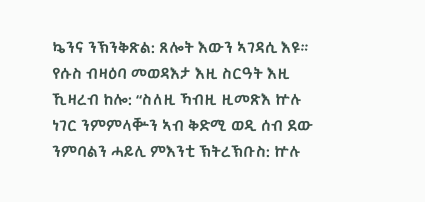ኴንና ንኽንቅጽል: ጸሎት እውን ኣገዳሲ እዩ። የሱስ ብዛዕባ መወዳእታ እዚ ስርዓት እዚ ኺዛረብ ከሎ: “ስለዚ ኻብዚ ዚመጽእ ኵሉ ነገር ንምምላቝን ኣብ ቅድሚ ወዲ ሰብ ደው ንምባልን ሓይሊ ምእንቲ ኽትረኽቡስ: ኵሉ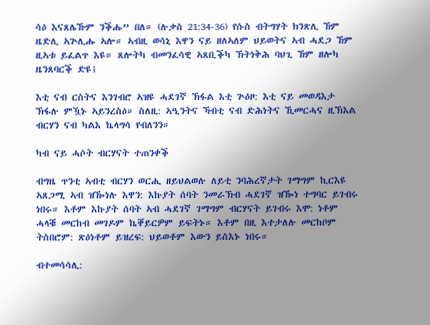ሳዕ እናጸሌኹም ንቕሑ” በለ። (ሉቃስ 21:34-36) የሱስ ብትግሃት ክንጽሊ ኸም ዜድሊ ኣጕሊሑ ኣሎ። ኣብዚ ወሳኒ እዋን ናይ ዘለኣለም ህይወትና ኣብ ሓደጋ ኸም ዚኣቱ ይፈልጥ እዩ። ጸሎትካ ብመንፈሳዊ ኣጸቢቕካ ኽትነቅሕ ባህጊ ኸም ዘሎካ ዜንጸባርቕ ድዩ፧

እቲ ናብ ርስትና እንገብሮ ኣዝዩ ሓደገኛ ኽፋል እቲ ጕዕዞ: እቲ ናይ መወዳእታ ኽፋሉ ምዃኑ ኣይንረስዕ። ስለዚ: ኣዒንትና ኻብቲ ናብ ድሕነትና ኺመርሓና ዚኽእል ብርሃን ናብ ካልእ ኬላግሳ የብለንን።

ካብ ናይ ሓሶት ብርሃናት ተጠንቀቕ

ብግዜ ጥንቲ ኣብቲ ብርሃን ወርሒ ዘይህልወሉ ለይቲ ንባሕረኛታት ገማግም ኪርእዩ ኣጸጋሚ ኣብ ዝዀነሉ እዋን: እኩያት ሰባት ንመራኽብ ሓደገኛ ዝዀነ ተግባር ይገብሩ ነበሩ። እቶም እኩያት ሰባት ኣብ ሓደገኛ ገማግም ብርሃናት ይገብሩ እሞ: ነቶም ሓላቑ መርከብ መገዶም ኬቐይርዎም ይፍትኑ። እቶም በዚ እተታለሉ መርከቦም ትስበሮም: ጽዕነቶም ይዝረፍ: ህይወቶም እውን ይስእኑ ነበሩ።

ብተመሳሳሊ: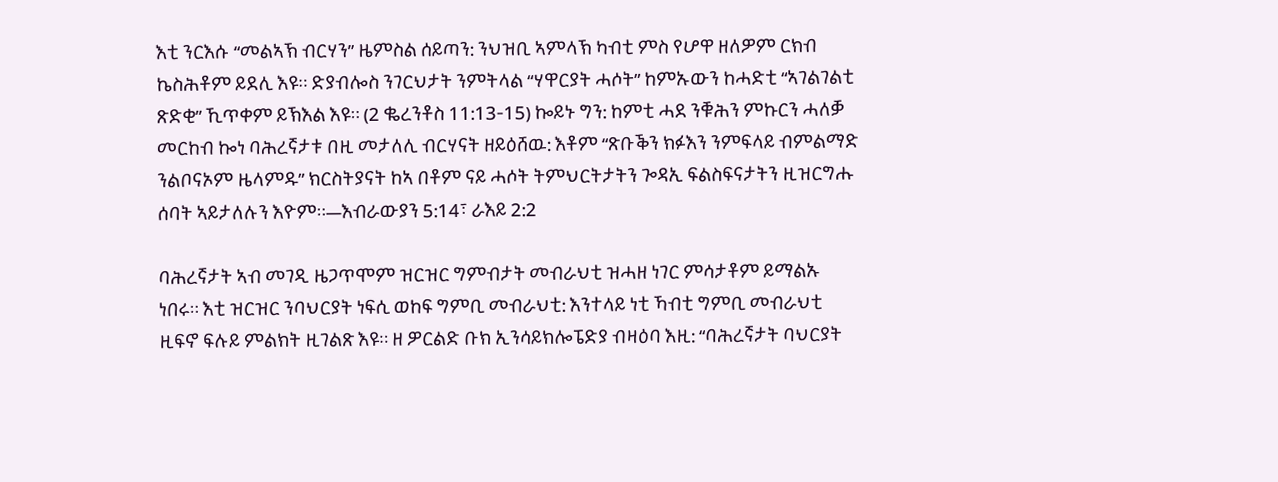እቲ ንርእሱ “መልኣኽ ብርሃን” ዜምስል ሰይጣን: ንህዝቢ ኣምላኽ ካብቲ ምስ የሆዋ ዘለዎም ርክብ ኬስሕቶም ይደሊ እዩ። ድያብሎስ ንገርህታት ንምትላል “ሃዋርያት ሓሶት” ከምኡውን ከሓድቲ “ኣገልገልቲ ጽድቂ” ኺጥቀም ይኽእል እዩ። (2 ቈረንቶስ 11:13-15) ኰይኑ ግን: ከምቲ ሓደ ንቑሕን ምኩርን ሓለቓ መርከብ ኰነ ባሕረኛታቱ በዚ መታለሊ ብርሃናት ዘይዕሸዉ: እቶም “ጽቡቕን ክፉእን ንምፍላይ ብምልማድ ንልቦናኦም ዜላምዱ” ክርስትያናት ከኣ በቶም ናይ ሓሶት ትምህርትታትን ጐዳኢ ፍልስፍናታትን ዚዝርግሑ ሰባት ኣይታለሉን እዮም።—እብራውያን 5:14፣ ራእይ 2:2

ባሕረኛታት ኣብ መገዲ ዜጋጥሞም ዝርዝር ግምብታት መብራህቲ ዝሓዘ ነገር ምሳታቶም ይማልኡ ነበሩ። እቲ ዝርዝር ንባህርያት ነፍሲ ወከፍ ግምቢ መብራህቲ: እንተላይ ነቲ ኻብቲ ግምቢ መብራህቲ ዚፍኖ ፍሉይ ምልክት ዚገልጽ እዩ። ዘ ዎርልድ ቡክ ኢንሳይክሎፔድያ ብዛዕባ እዚ: “ባሕረኛታት ባህርያት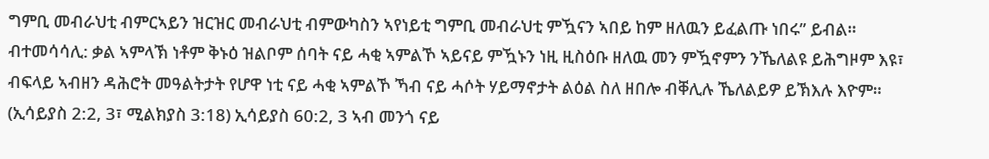ግምቢ መብራህቲ ብምርኣይን ዝርዝር መብራህቲ ብምውካስን ኣየነይቲ ግምቢ መብራህቲ ምዃናን ኣበይ ከም ዘለዉን ይፈልጡ ነበሩ” ይብል። ብተመሳሳሊ: ቃል ኣምላኽ ነቶም ቅኑዕ ዝልቦም ሰባት ናይ ሓቂ ኣምልኾ ኣይናይ ምዃኑን ነዚ ዚስዕቡ ዘለዉ መን ምዃኖምን ንኼለልዩ ይሕግዞም እዩ፣ ብፍላይ ኣብዘን ዳሕሮት መዓልትታት የሆዋ ነቲ ናይ ሓቂ ኣምልኾ ኻብ ናይ ሓሶት ሃይማኖታት ልዕል ስለ ዘበሎ ብቐሊሉ ኼለልይዎ ይኽእሉ እዮም። (ኢሳይያስ 2:2, 3፣ ሚልክያስ 3:18) ኢሳይያስ 60:2, 3 ኣብ መንጎ ናይ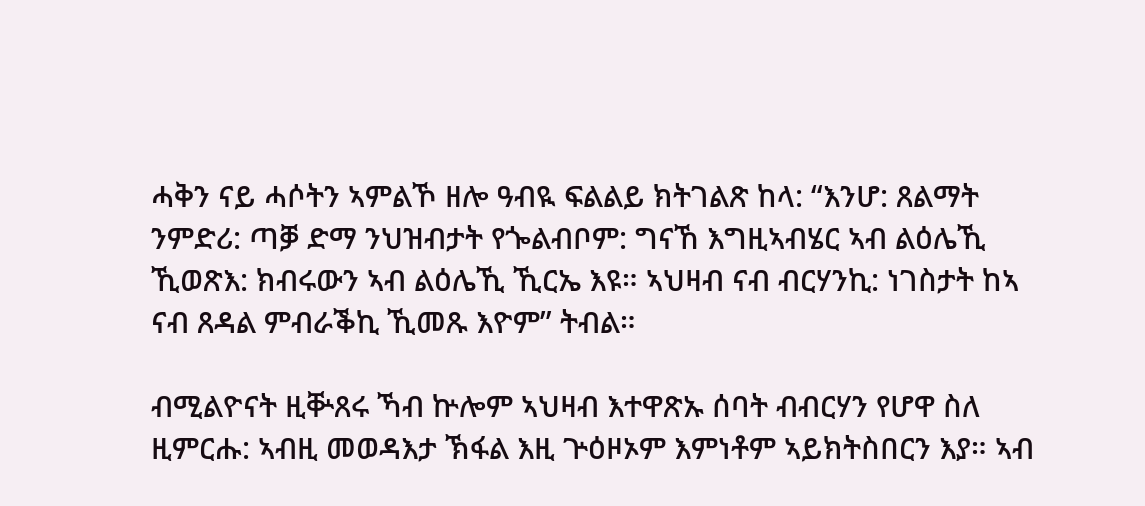ሓቅን ናይ ሓሶትን ኣምልኾ ዘሎ ዓብዪ ፍልልይ ክትገልጽ ከላ: “እንሆ: ጸልማት ንምድሪ: ጣቓ ድማ ንህዝብታት የጐልብቦም: ግናኸ እግዚኣብሄር ኣብ ልዕሌኺ ኺወጽእ: ክብሩውን ኣብ ልዕሌኺ ኺርኤ እዩ። ኣህዛብ ናብ ብርሃንኪ: ነገስታት ከኣ ናብ ጸዳል ምብራቕኪ ኺመጹ እዮም” ትብል።

ብሚልዮናት ዚቝጸሩ ኻብ ኵሎም ኣህዛብ እተዋጽኡ ሰባት ብብርሃን የሆዋ ስለ ዚምርሑ: ኣብዚ መወዳእታ ኽፋል እዚ ጕዕዞኦም እምነቶም ኣይክትስበርን እያ። ኣብ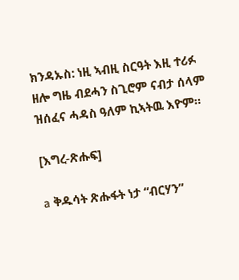ክንዳኡስ: ነዚ ኣብዚ ስርዓት እዚ ተሪፉ ዘሎ ግዜ ብደሓን ስጊሮም ናብታ ሰላም ዝሰፈና ሓዳስ ዓለም ኪኣትዉ እዮም።

[እግረ-ጽሑፍ]

a ቅዱሳት ጽሑፋት ነታ “ብርሃን”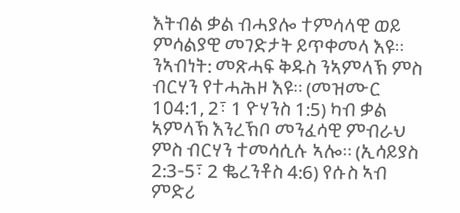እትብል ቃል ብሓያሎ ተምሳላዊ ወይ ምሳልያዊ መገድታት ይጥቀመላ እዩ። ንኣብነት: መጽሓፍ ቅዱስ ንኣምላኽ ምስ ብርሃን የተሓሕዞ እዩ። (መዝሙር 104:1, 2፣ 1 ዮሃንስ 1:5) ካብ ቃል ኣምላኽ እንረኽቦ መንፈሳዊ ምብራህ ምስ ብርሃን ተመሳሲሉ ኣሎ። (ኢሳይያስ 2:3-5፣ 2 ቈረንቶስ 4:6) የሱስ ኣብ ምድሪ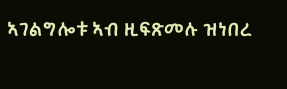ኣገልግሎቱ ኣብ ዚፍጽመሉ ዝነበረ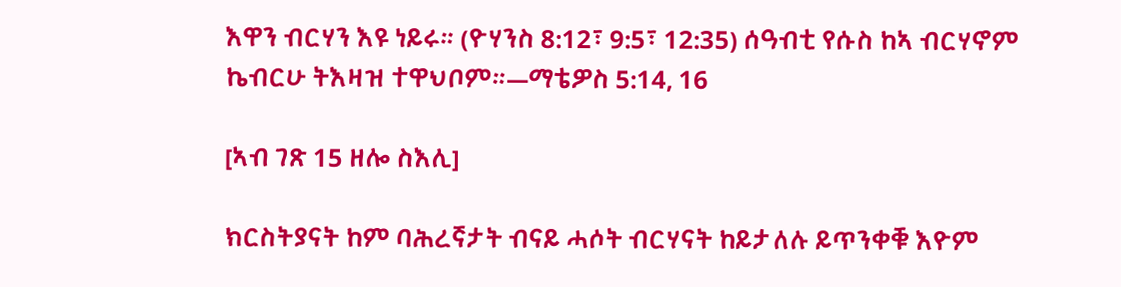እዋን ብርሃን እዩ ነይሩ። (ዮሃንስ 8:12፣ 9:5፣ 12:35) ሰዓብቲ የሱስ ከኣ ብርሃኖም ኬብርሁ ትእዛዝ ተዋህቦም።—ማቴዎስ 5:14, 16

[ኣብ ገጽ 15 ዘሎ ስእሊ]

ክርስትያናት ከም ባሕረኛታት ብናይ ሓሶት ብርሃናት ከይታለሉ ይጥንቀቑ እዮም